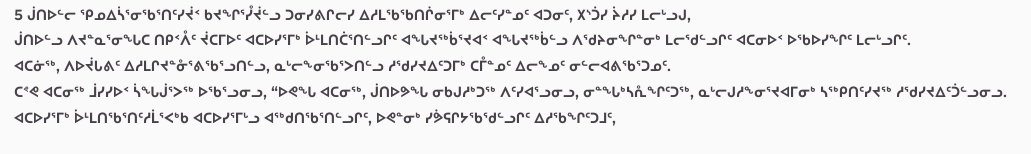5 ᒎᑎᐅᓪᓕ ᕿᓄᐃᓵᕐᓂᖃᕐᑎᑦᓯᔫᑉ ᑲᔪᖏᕐᓮᔫᓪᓗ ᑐᓂᓯᕕᒋᓕᓯ ᐃᓱᒪᖃᖃᑎᒌᓂᕐᒥᒃ ᐃᓕᑦᓯᓐᓄᑦ ᐊᑐᓂᑦ, ᙭ᔅᑑᓯ ᔩᓱᓯ ᒪᓕᒡᓗᒍ,
ᒎᑎᐅᓪᓗ ᐱᔪᓐᓇᕐᓂᖓᑕ ᑎᑭᑉᐰᑦ ᔫᑕᒥᐅᑦ ᐊᑕᐅᓯᕐᒥᒃ ᐆᒻᒪᑎᑖᕐᑎᓪᓗᒋᑦ ᐊᖓᔪᖅᑳᕐᔪᐊᑉ ᐊᖓᔪᖅᑳᓪᓗ ᐱᖁᔨᓂᖏᓐᓂᒃ ᒪᓕᖁᓪᓗᒋᑦ ᐊᑕᓂᐅᑉ ᐅᖃᐅᓯᖏᑦ ᒪᓕᒡᓗᒋᑦ.
ᐊᑕᓃᖅ, ᐱᐅᔫᒐᕕᑦ ᐃᓱᒪᒋᔪᓐᓁᕐᕕᖃᕐᓗᑎᓪᓗ, ᓇᒡᓕᖕᓂᖃᕐᐳᑎᓪᓗ ᓱᖁᓯᔪᐃᑦᑐᒥᒃ ᑕᒤᓐᓄᑦ ᐃᓕᖕᓄᑦ ᓂᓪᓕᐊᕕᖃᕐᑐᓄᑦ.
ᑕᕝᕙ ᐊᑕᓂᖅ ᒨᓯᓯᐅᑉ ᓵᖓᒎᕐᐳᖅ ᐅᖃᕐᓗᓂᓗ, “ᐅᕙᖓ ᐊᑕᓂᖅ, ᒎᑎᐅᕗᖓ ᓂᑲᒍᓱᒃᑐᖅ ᐱᑦᓯᐊᕐᓗᓂᓗ, ᓂᓐᖓᒃᓴᕅᖏᑦᑐᖅ, ᓇᒡᓕᒍᓱᖕᓂᕐᔪᐊᒥᓂᒃ ᓴᖅᑭᑎᑦᓯᔪᖅ ᓱᖁᓯᔪᐃᑦᑑᓪᓗᓂᓗ.
ᐊᑕᐅᓯᕐᒥᒃ ᐆᒻᒪᑎᖃᕐᑎᑦᓱᒫᕐᐸᒃᑲ ᐊᑕᐅᓯᕐᒥᒡᓗ ᐊᖅᑯᑎᖃᕐᑎᓪᓗᒋᑦ, ᐅᕙᓐᓂᒃ ᓯᕘᕋᒋᔭᖃᖁᓪᓗᒋᑦ ᐃᓱᖃᖏᑦᑐᒧᑦ,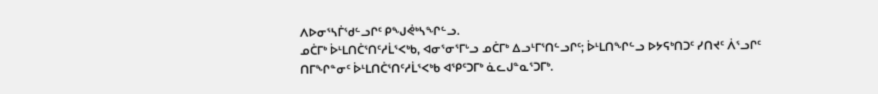ᐱᐅᓂᕐᓴᒦᖁᓪᓗᒋᑦ ᑭᖑᕚᒃᓴᖏᓪᓗ.
ᓄᑖᒥᒃ ᐆᒻᒪᑎᑖᕐᑎᑦᓱᒫᕐᐸᒃᑲ, ᐊᓂᕐᓂᕐᒥᒡᓗ ᓄᑖᒥᒃ ᐃᓗᒻᒥᕐᑎᓪᓗᒋᑦ; ᐆᒻᒪᑎᖏᓪᓗ ᐅᔭᕋᒃᑎᑐᑦ ᓯᑎᔪᑦ ᐲᕐᓗᒋᑦ ᑎᒥᖏᓐᓂᑦ ᐆᒻᒪᑎᑖᕐᑎᑦᓱᒫᕐᐸᒃᑲ ᐊᕿᑦᑐᒥᒃ ᓈᓚᒍᓐᓇᕐᑐᒥᒃ.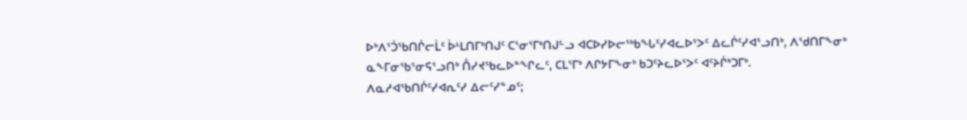ᐅᒃᐱᕐᑑᖃᑎᒌᓕᒫᑦ ᐆᒻᒪᑎᒥᒃᑎᒍᑦ ᑕᕐᓂᕐᒥᒃᑎᒍᓪᓗ ᐊᑕᐅᓯᐅᓕᖅᑲᖓᑦᓯᐊᓚᐅᕐᐳᑦ ᐃᓚᒌᑦᓯᐊᕐᓗᑎᒃ, ᐱᖁᑎᒥᖕᓂᒃ ᓇᖕᒥᓂᖃᕐᓂᕋᕐᓗᑎᒃ ᑍᓯᔪᖃᓚᐅᓐᖏᓚᑦ, ᑕᒪᕐᒥᒃ ᐱᒋᔭᒥᖕᓂᒃ ᑲᑐᑦᔨᓚᐅᕐᐳᑦ ᐊᑦᔨᒌᒃᑐᒥᒃ.
ᐱᓇᓱᐊᖃᑎᒌᑦᓯᐊᕆᑦᓯ ᐃᓕᑦᓯᓐᓄᑦ;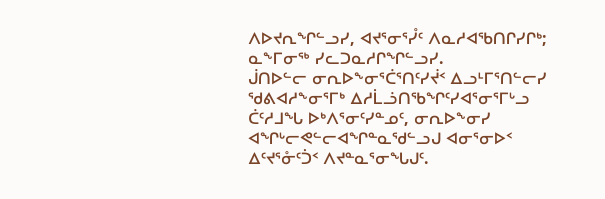ᐱᐅᔪᕆᖏᓪᓗᓯ, ᐊᔪᕐᓂᕐᓮᑦ ᐱᓇᓱᐊᖃᑎᒋᓯᒋᒃ; ᓇᖕᒥᓂᖅ ᓯᓚᑐᓇᓱᒋᖏᓪᓗᓯ.
ᒎᑎᐅᓪᓕ ᓂᕆᐅᖕᓂᕐᑖᕐᑎᑦᓯᔫᑉ ᐃᓗᒻᒥᕐᑎᓪᓕᓯ ᖁᕕᐊᓱᖕᓂᕐᒥᒃ ᐃᓱᒫᓘᑎᖃᖏᑦᓯᐊᕐᓂᕐᒥᒡᓗ ᑖᑦᓱᒧᖓ ᐅᒃᐱᕐᓂᑦᓯᓐᓄᑦ, ᓂᕆᐅᖕᓂᓯ ᐊᖏᒡᓕᕙᓪᓕᐊᖏᓐᓇᖁᓪᓗᒍ ᐊᓂᕐᓂᐅᑉ ᐃᑦᔪᕐᓁᑦᑑᑉ ᐱᔪᓐᓇᕐᓂᖓᒍᑦ.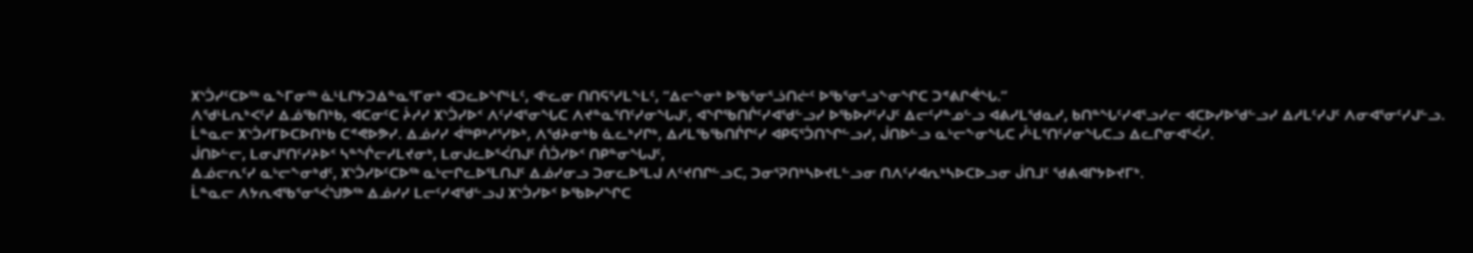᙭ᔅᑑᓯᑦᑕᐅᖅ ᓇᖕᒥᓂᖅ ᓈᒻᒪᒋᔭᑐᐃᓐᓇᕐᒥᓂᒃ ᐊᑐᓚᐅᖏᒻᒪᑦ, ᐊᒡᓚᓂ ᑎᑎᕋᕐᓯᒪᖕᒪᑦ, “ᐃᓕᖕᓂᒃ ᐅᖃᕐᓂᕐᓘᑎᓖᑦ ᐅᖃᕐᓂᕐᓗᖕᓂᖏᑕ ᑐᕝᕕᒋᕚᖓ.”
ᐱᖁᒻᒪᕆᒃᐸᑦᓯ ᐃᓅᖃᑎᒃᑲ, ᐊᑕᓂᑦᑕ ᔩᓱᓯ ᙭ᔅᑑᓯᐅᑉ ᐱᑦᓯᐊᕐᓂᖓᑕ ᐱᔪᓐᓇᕐᑎᑦᓯᓂᖓᒍᑦ, ᐊᖏᖃᑎᒌᑦᓯᐊᖁᓪᓗᓯ ᐅᖃᐅᓯᑦᓯᒍᑦ ᐃᓕᑦᓯᓐᓄᓪᓗ ᐊᕕᓯᒪᖁᓇᓯ, ᑲᑎᓐᖓᑦᓯᐊᕐᓗᓯᓕ ᐊᑕᐅᓯᐅᖁᓪᓗᓯ ᐃᓱᒪᑦᓯᒍᑦ ᐱᓂᐊᕐᓂᑦᓯᒍᓪᓗ.
ᒫᓐᓇᓕ ᙭ᔅᑑᓯᒥᐅᑕᐅᑎᒃᑲ ᑕᕝᕙᐅᕗᓯ. ᐃᓅᓯᓯ ᐋᖅᑭᒃᓱᕐᓯᐅᒃ, ᐱᖁᔨᓂᒃᑲ ᓈᓚᒃᓯᒋᒃ, ᐃᓱᒪᖃᖃᑎᒌᒋᑦᓯ ᐊᑭᕋᕐᑑᑎᖏᓪᓗᓯ, ᒎᑎᐅᓪᓗ ᓇᒡᓕᖕᓂᖓᑕ ᓮᒻᒪᕐᑎᑦᓯᓂᖓᑕᓗ ᐃᓚᒋᓂᐊᕐᐹᓯ.
ᒎᑎᐅᓪᓕ, ᒪᓂᒍᕐᑎᑦᓯᔨᐅᑉ ᓴᓐᖐᓕᓯᒪᔪᓂᒃ, ᒪᓂᒍᓚᐅᕐᐹᑎᒍᑦ ᑍᑑᓯᐅᑉ ᑎᑭᓐᓂᖓᒍᑦ,
ᐃᓅᓕᕆᑦᓯ ᓇᒡᓕᖕᓂᒃᑯᑦ, ᙭ᔅᑑᓯᐅᑦᑕᐅᖅ ᓇᒡᓕᒋᓚᐅᕐᒪᑎᒍᑦ ᐃᓅᓯᓂᓗ ᑐᓂᓚᐅᕐᒪᒍ ᐱᑦᔪᑎᒋᓪᓗᑕ, ᑐᓂᕐᕈᑎᒃᓴᐅᔪᒪᓪᓗᓂ ᑎᐱᑦᓯᐊᕆᒃᓴᐅᑕᐅᓗᓂ ᒎᑎᒧᑦ ᖁᕕᐊᒋᔭᐅᔪᒥᒃ.
ᒫᓐᓇᓕ ᐱᔭᕆᐊᖃᕐᓂᕐᐹᖑᕗᖅ ᐃᓅᓯᓯ ᒪᓕᑦᓯᐊᖁᓪᓗᒍ ᙭ᔅᑑᓯᐅᑉ ᐅᖃᐅᓯᖏᑕ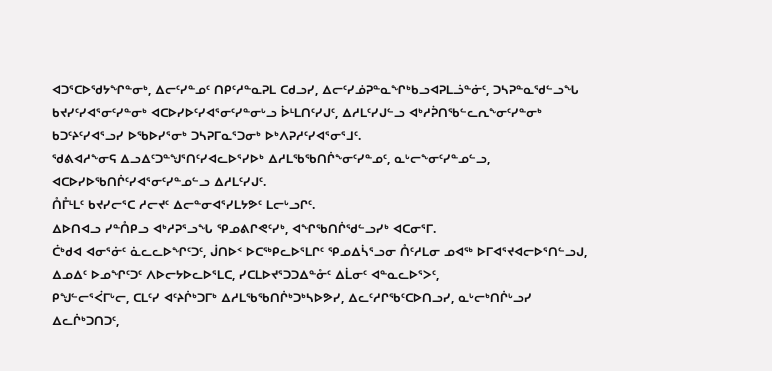ᐊᑐᕐᑕᐅᖁᔭᖏᓐᓂᒃ, ᐃᓕᑦᓯᓐᓄᑦ ᑎᑭᑦᓱᓐᓇᕈᒪ ᑕᑯᓗᓯ, ᐃᓕᑦᓯᓅᕈᓐᓇᖏᒃᑲᓗᐊᕈᒪᓘᓐᓃᑦ, ᑐᓴᕈᓐᓇᖁᓪᓗᖓ ᑲᔪᓯᑦᓯᐊᕐᓂᑦᓯᓐᓂᒃ ᐊᑕᐅᓯᐅᑦᓯᐊᕐᓂᑦᓯᓐᓂᒡᓗ ᐆᒻᒪᑎᑦᓯᒍᑦ, ᐃᓱᒪᑦᓯᒍᓪᓗ ᐊᒃᓱᕉᑎᖃᓪᓚᕆᖕᓂᑦᓯᓐᓂᒃ ᑲᑐᑦᔨᑦᓯᐊᕐᓗᓯ ᐅᖃᐅᓯᕐᓂᒃ ᑐᓴᕈᒥᓇᕐᑐᓂᒃ ᐅᒃᐱᕈᓱᑦᓯᐊᕐᓂᕐᒧᑦ.
ᖁᕕᐊᓱᖕᓂᕋ ᐃᓗᐃᑦᑐᓐᖑᕐᑎᑦᓯᐊᓚᐅᕐᓯᐅᒃ ᐃᓱᒪᖃᖃᑎᒌᖕᓂᑦᓯᓐᓄᑦ, ᓇᒡᓕᖕᓂᑦᓯᓐᓄᓪᓗ, ᐊᑕᐅᓯᐅᖃᑎᒌᑦᓯᐊᕐᓂᑦᓯᓐᓄᓪᓗ ᐃᓱᒪᑦᓯᒍᑦ.
ᑍᒤᒻᒪᑦ ᑲᔪᓯᓕᕐᑕ ᓱᓕᔪᑦ ᐃᓕᓐᓂᐊᕐᓯᒪᔭᕗᑦ ᒪᓕᒡᓗᒋᑦ.
ᐃᐅᑎᐊᓗ ᓯᓐᑍᑭᓗ ᐊᒃᓱᕈᕐᓗᖓ ᕿᓄᕕᒋᕙᑦᓯᒃ, ᐊᖏᖃᑎᒌᖁᓪᓗᓯᒃ ᐊᑕᓂᕐᒥ.
ᑖᒃᑯᐊ ᐊᓂᕐᓃᑦ ᓈᓚᓚᐅᖏᑦᑐᑦ, ᒎᑎᐅᑉ ᐅᑕᖅᑭᓚᐅᕐᒪᒋᑦ ᕿᓄᐃᓵᕐᓗᓂ ᑍᑦᓱᒪᓂ ᓄᐊᖅ ᐅᒥᐊᕐᔪᐊᓕᐅᕐᑎᓪᓗᒍ, ᐃᓄᐃᑦ ᐅᓄᖏᑦᑐᑦ ᐱᐅᓕᔭᐅᓚᐅᕐᒪᑕ, ᓯᑕᒪᐅᔪᕐᑐᑐᐃᓐᓁᑦ ᐃᒫᓂᑦ ᐊᓐᓇᓚᐅᕐᐳᑦ,
ᑭᖑᓪᓕᕐᐹᒥᒡᓕ, ᑕᒪᑦᓯ ᐊᑦᔨᒌᒃᑐᒥᒃ ᐃᓱᒪᖃᖃᑎᒌᒃᑐᒃᓴᐅᕗᓯ, ᐃᓚᑦᓱᒋᖃᑦᑕᐅᑎᓗᓯ, ᓇᒡᓕᒃᑎᒌᒡᓗᓯ ᐃᓚᒌᒃᑐᑎᑐᑦ,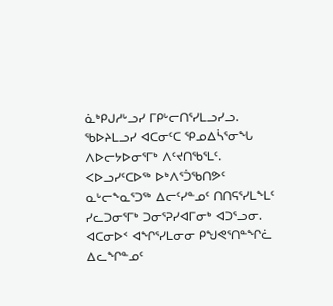ᓈᒃᑭᒍᓱᒡᓗᓯ ᒥᑭᒡᓕᑎᕐᓯᒪᓗᓯᓗ.
ᖃᐅᔨᒪᓗᓯ ᐊᑕᓂᑦᑕ ᕿᓄᐃᓵᕐᓂᖓ ᐱᐅᓕᔭᐅᓂᕐᒥᒃ ᐱᑦᔪᑎᖃᕐᒪᑦ. ᐸᐅᓗᓯᑦᑕᐅᖅ ᐅᒃᐱᕐᑑᖃᑎᕗᑦ ᓇᒡᓕᖕᓇᕐᑐᖅ ᐃᓕᑦᓯᓐᓄᑦ ᑎᑎᕋᕐᓯᒪᖕᒪᑦ ᓯᓚᑐᓂᕐᒥᒃ ᑐᓂᕐᕈᓯᐊᒥᓂᒃ ᐊᑐᕐᓗᓂ.
ᐊᑕᓂᐅᑉ ᐊᖏᕐᓯᒪᓂᓂ ᑭᖑᕙᕐᑎᓐᖏᓛ ᐃᓚᖏᓐᓄᑦ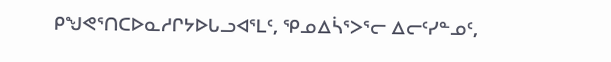ᑭᖑᕙᕐᑎᑕᐅᓇᓱᒋᔭᐅᒐᓗᐊᕐᒪᑦ, ᕿᓄᐃᓵᕐᐳᕐᓕ ᐃᓕᑦᓯᓐᓄᑦ,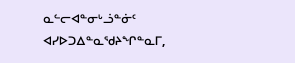ᓇᓪᓕᐊᓐᓂᒡᓘᓐᓃᑦ ᐊᓯᐅᑐᐃᓐᓇᖁᔨᖏᓐᓇᒥ,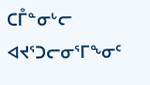ᑕᒤᓐᓂᒡᓕ ᐊᔪᕐᑐᓕᓂᕐᒥᖕᓂᑦ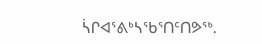ᓵᒋᐊᕐᕕᒃᓴᖃᕐᑎᑦᑎᕗᖅ.